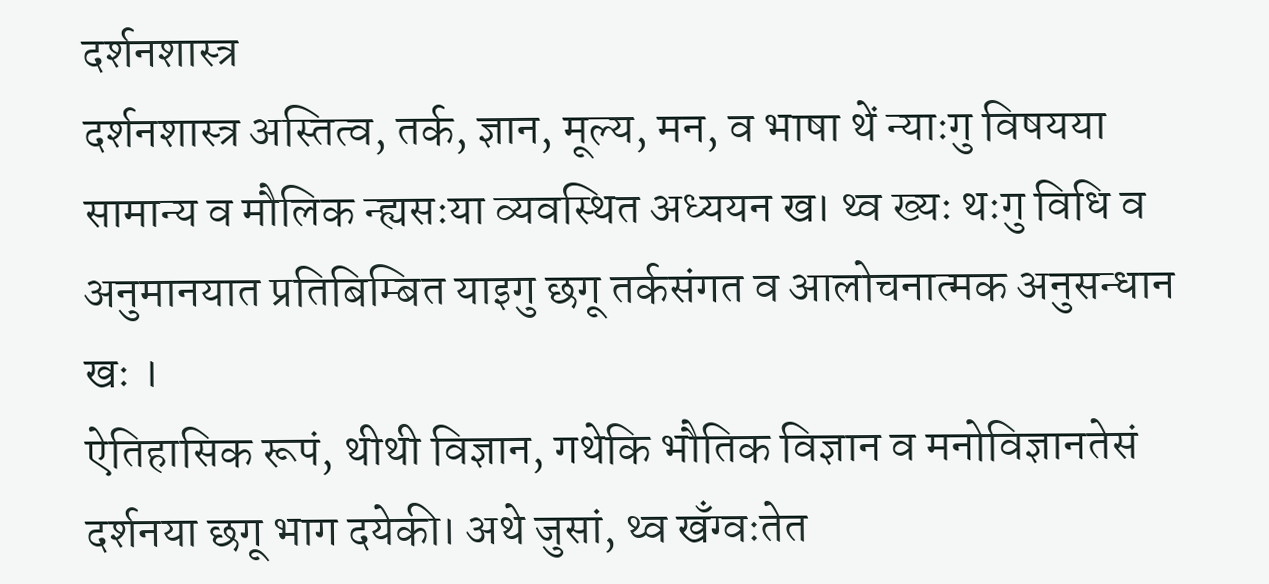दर्शनशास्त्र
दर्शनशास्त्र अस्तित्व, तर्क, ज्ञान, मूल्य, मन, व भाषा थें न्याःगु विषयया सामान्य व मौलिक न्ह्यसःया व्यवस्थित अध्ययन ख। थ्व ख्यः थःगु विधि व अनुमानयात प्रतिबिम्बित याइगु छगू तर्कसंगत व आलोचनात्मक अनुसन्धान खः ।
ऐतिहासिक रूपं, थीथी विज्ञान, गथेकि भौतिक विज्ञान व मनोविज्ञानतेसं दर्शनया छगू भाग दयेकी। अथे जुसां, थ्व खँग्वःतेत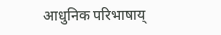आधुनिक परिभाषाय्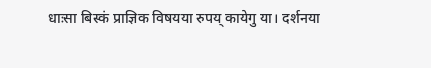धाःसा बिस्कं प्राज्ञिक विषयया रुपय् कायेगु या। दर्शनया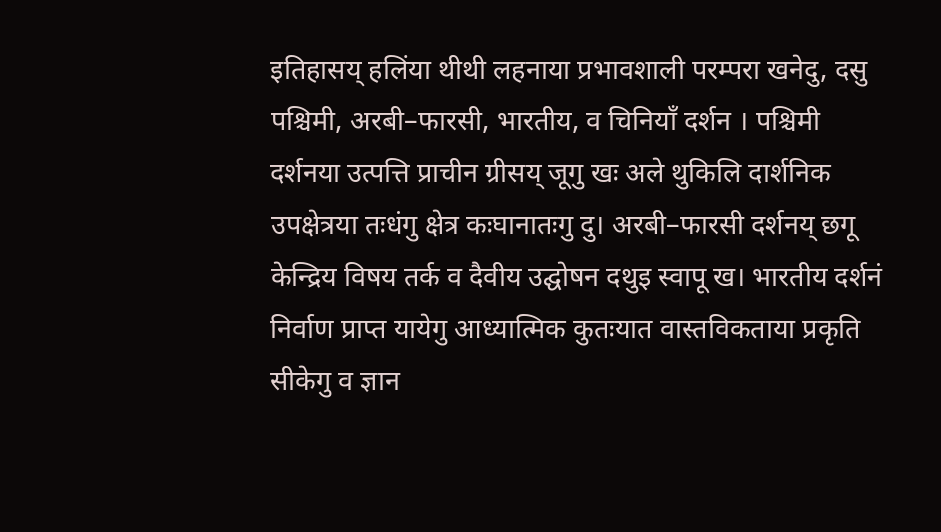इतिहासय् हलिंया थीथी लहनाया प्रभावशाली परम्परा खनेदु, दसु पश्चिमी, अरबी–फारसी, भारतीय, व चिनियाँ दर्शन । पश्चिमी दर्शनया उत्पत्ति प्राचीन ग्रीसय् जूगु खः अले थुकिलि दार्शनिक उपक्षेत्रया तःधंगु क्षेत्र कःघानातःगु दु। अरबी–फारसी दर्शनय् छगू केन्द्रिय विषय तर्क व दैवीय उद्घोषन दथुइ स्वापू ख। भारतीय दर्शनं निर्वाण प्राप्त यायेगु आध्यात्मिक कुतःयात वास्तविकताया प्रकृति सीकेगु व ज्ञान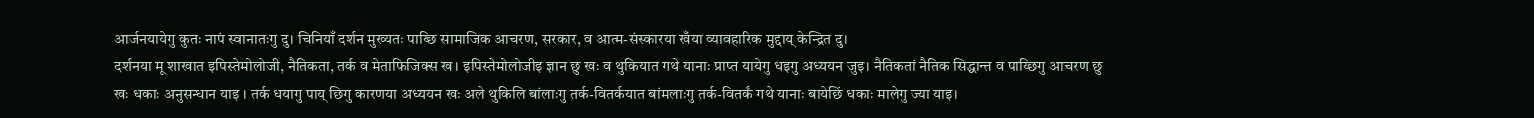आर्जनयायेगु कुतः नापं स्वानातःगु दु। चिनियाँ दर्शन मुख्यतः पाय्छि सामाजिक आचरण, सरकार, व आत्म-संस्कारया खँया व्यावहारिक मुद्दाय् केन्द्रित दु।
दर्शनया मू शाखात इपिस्तेमोलोजी, नैतिकता, तर्क व मेताफिजिक्स ख। इपिस्तेमोलोजीइ ज्ञान छु खः व थुकियात गथे यानाः प्राप्त यायेगु धइगु अध्ययन जुइ। नैतिकतां नैतिक सिद्धान्त व पाय्छिगु आचरण छु खः धकाः अनुसन्धान याइ । तर्क धयागु पाय् छिगु कारणया अध्ययन खः अले थुकिलि बांलाःगु तर्क-वितर्कयात बांमलाःगु तर्क-वितर्कं गथे यानाः बायेछिं धकाः मालेगु ज्या याइ।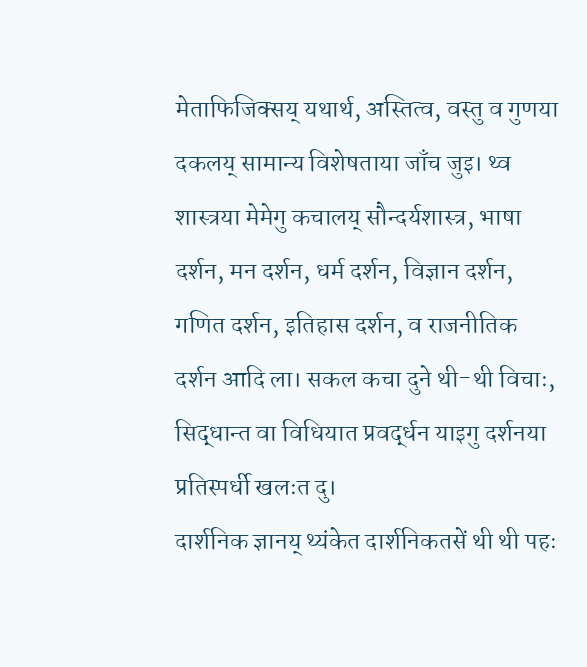मेताफिजिक्सय् यथार्थ, अस्तित्व, वस्तु व गुणया दकलय् सामान्य विशेषताया जाँच जुइ। थ्व शास्त्रया मेमेगु कचालय् सौन्दर्यशास्त्र, भाषा दर्शन, मन दर्शन, धर्म दर्शन, विज्ञान दर्शन, गणित दर्शन, इतिहास दर्शन, व राजनीतिक दर्शन आदि ला। सकल कचा दुने थी-थी विचाः, सिद्धान्त वा विधियात प्रवर्द्धन याइगु दर्शनया प्रतिस्पर्धी खलःत दु।
दार्शनिक ज्ञानय् थ्यंकेत दार्शनिकतसें थी थी पहः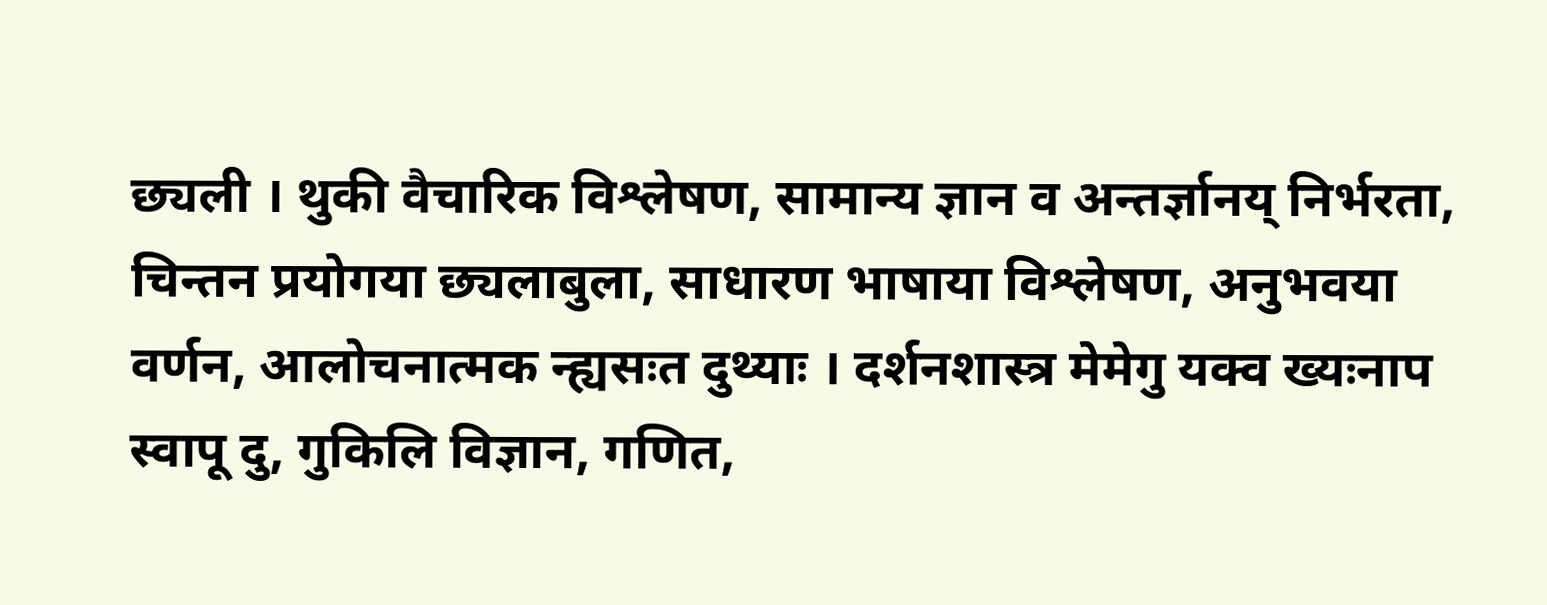छ्यली । थुकी वैचारिक विश्लेषण, सामान्य ज्ञान व अन्तर्ज्ञानय् निर्भरता, चिन्तन प्रयोगया छ्यलाबुला, साधारण भाषाया विश्लेषण, अनुभवया वर्णन, आलोचनात्मक न्ह्यसःत दुथ्याः । दर्शनशास्त्र मेमेगु यक्व ख्यःनाप स्वापू दु, गुकिलि विज्ञान, गणित,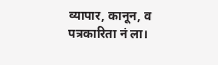व्यापार, कानून, व पत्रकारिता नं ला।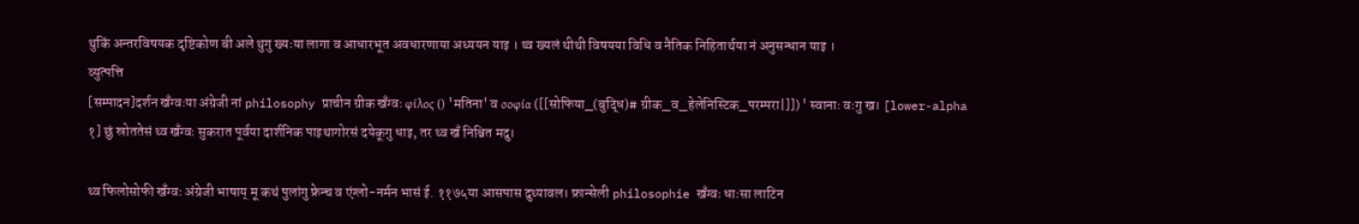थुकिं अन्तरविषयक दृष्टिकोण बी अले थुगु ख्यःया लागा व आधारभूत अवधारणाया अध्ययन याइ । थ्व ख्यलं थीथी विषयया विधि व नैतिक निहितार्थया नं अनुसन्धान याइ ।
व्युत्पत्ति
[सम्पादन]दर्शन खँग्वःया अंग्रेजी नां philosophy प्राचीन ग्रीक खँग्वः φίλος () 'मतिना' व σοφία ([[सोफिया_(बुद्धि)# ग्रीक_व_हेलेनिस्टिक_परम्परा|]]) ' स्वानाः वःगु ख। [lower-alpha १] छुं स्रोततेसं थ्व खँग्वः सुकरात पूर्वया दार्शनिक पाइथागोरसं दयेकूगु धाइ, तर थ्व खँ निश्चित मदु।

थ्व फिलोसोफी खँग्वः अंग्रेजी भाषाय् मू कथं पुलांगु फ्रेन्च व एंग्लो-नर्मन भासं ई. ११७५या आसपास दुथ्यावल। फ्रान्सेली philosophie खँग्वः धाःसा लाटिन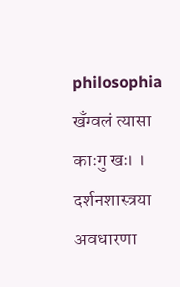philosophia खँग्वलं त्यासा काःगु खः। ।
दर्शनशास्त्रया अवधारणा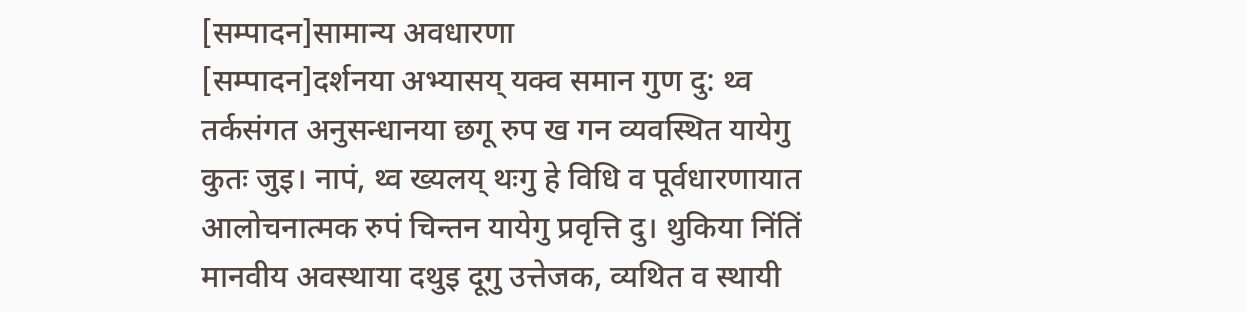[सम्पादन]सामान्य अवधारणा
[सम्पादन]दर्शनया अभ्यासय् यक्व समान गुण दु: थ्व तर्कसंगत अनुसन्धानया छगू रुप ख गन व्यवस्थित यायेगु कुतः जुइ। नापं, थ्व ख्यलय् थःगु हे विधि व पूर्वधारणायात आलोचनात्मक रुपं चिन्तन यायेगु प्रवृत्ति दु। थुकिया निंतिं मानवीय अवस्थाया दथुइ दूगु उत्तेजक, व्यथित व स्थायी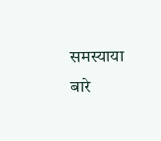समस्याया बारे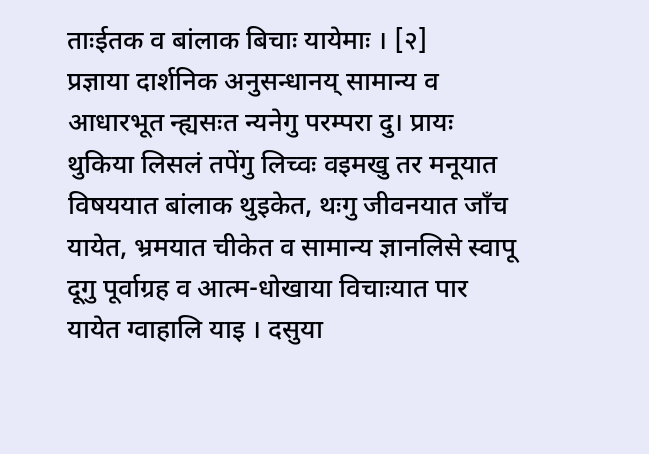ताःईतक व बांलाक बिचाः यायेमाः । [२]
प्रज्ञाया दार्शनिक अनुसन्धानय् सामान्य व आधारभूत न्ह्यसःत न्यनेगु परम्परा दु। प्रायः थुकिया लिसलं तपेंगु लिच्वः वइमखु तर मनूयात विषययात बांलाक थुइकेत, थःगु जीवनयात जाँच यायेत, भ्रमयात चीकेत व सामान्य ज्ञानलिसे स्वापू दूगु पूर्वाग्रह व आत्म-धोखाया विचाःयात पार यायेत ग्वाहालि याइ । दसुया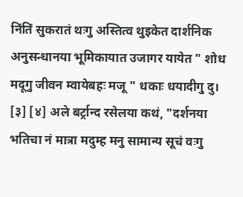निंतिं सुकरातं थःगु अस्तित्व थुइकेत दार्शनिक अनुसन्धानया भूमिकायात उजागर यायेत " शोध मदूगु जीवन म्वायेबहः मजू " धकाः धयादीगु दु। [३] [४] अले बर्ट्रान्द रसेलया कथं, "दर्शनया भतिचा नं मात्रा मदुम्ह मनु सामान्य सूचं वःगु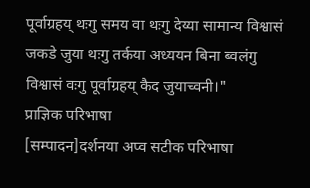पूर्वाग्रहय् थःगु समय वा थःगु देय्या सामान्य विश्वासं जकडे जुया थःगु तर्कया अध्ययन बिना ब्वलंगु विश्वासं वःगु पूर्वाग्रहय् कैद जुयाच्वनी।"
प्राज्ञिक परिभाषा
[सम्पादन]दर्शनया अप्व सटीक परिभाषा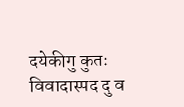दयेकीगु कुतः विवादास्पद दु व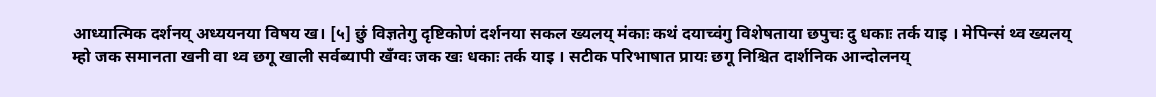आध्यात्मिक दर्शनय् अध्ययनया विषय ख। [५] छुं विज्ञतेगु दृष्टिकोणं दर्शनया सकल ख्यलय् मंकाः कथं दयाच्वंगु विशेषताया छपुचः दु धकाः तर्क याइ । मेपिन्सं थ्व ख्यलय् म्हो जक समानता खनी वा थ्व छगू खाली सर्वब्यापी खँग्वः जक खः धकाः तर्क याइ । सटीक परिभाषात प्रायः छगू निश्चित दार्शनिक आन्दोलनय्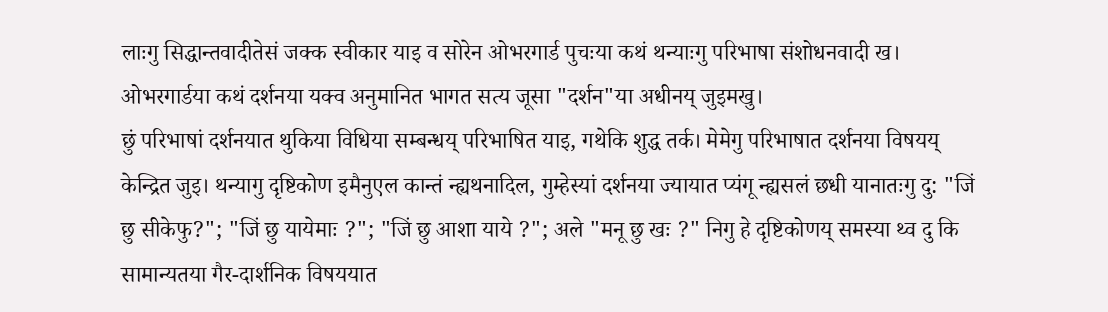लाःगु सिद्धान्तवादीतेसं जक्क स्वीकार याइ व सोरेन ओभरगार्ड पुचःया कथं थन्याःगु परिभाषा संशोधनवादी ख। ओभरगार्डया कथं दर्शनया यक्व अनुमानित भागत सत्य जूसा "दर्शन"या अधीनय् जुइमखु।
छुं परिभाषां दर्शनयात थुकिया विधिया सम्बन्धय् परिभाषित याइ, गथेकि शुद्ध तर्क। मेमेगु परिभाषात दर्शनया विषयय् केन्द्रित जुइ। थन्यागु दृष्टिकोण इमैनुएल कान्तं न्ह्यथनादिल, गुम्हेस्यां दर्शनया ज्यायात प्यंगू न्ह्यसलं छधी यानातःगु दु: "जिं छु सीकेफु?"; "जिं छु यायेमाः ?"; "जिं छु आशा याये ?"; अले "मनू छु खः ?" निगु हे दृष्टिकोणय् समस्या थ्व दु कि सामान्यतया गैर-दार्शनिक विषययात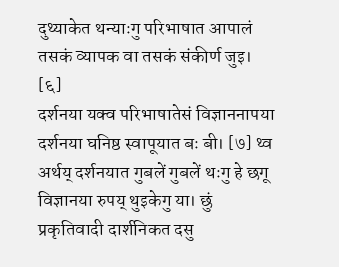दुथ्याकेत थन्याःगु परिभाषात आपालं तसकं व्यापक वा तसकं संकीर्ण जुइ। [६]
दर्शनया यक्व परिभाषातेसं विज्ञाननापया दर्शनया घनिष्ठ स्वापूयात बः बी। [७] थ्व अर्थय् दर्शनयात गुबलें गुबलें थःगु हे छगू विज्ञानया रुपय् थुइकेगु या। छुं प्रकृतिवादी दार्शनिकत दसु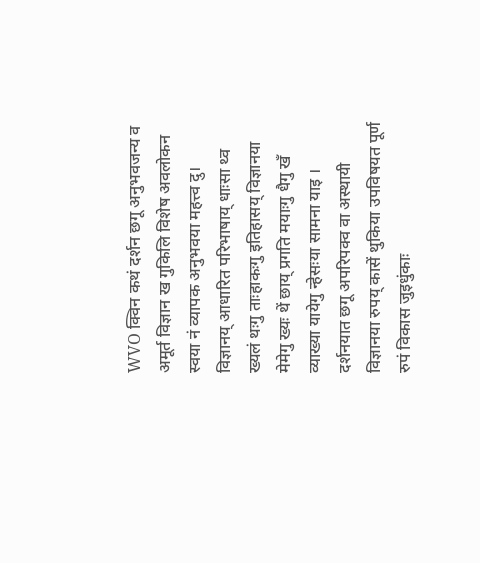WVO क्विन कथं दर्शन छगू अनुभवजन्य व अमूर्त विज्ञान ख गुकिलि विशेष अवलोकन स्वया नं व्यापक अनुभवया महत्त्व दु। विज्ञानय् आधारित परिभाषाय् धाःसा थ्व ख्यलं थःगु ताःहाकःगु इतिहासय् विज्ञानया मेमेगु ख्यः थें छाय् प्रगति मयाःगु धैगु खँ व्याख्या यायेगु न्हेसःया सामना याइ । दर्शनयात छगू अपरिपक्व वा अस्थायी विज्ञानया रुपय् कासें थुकिया उपविषयत पूर्ण रुपं विकास जुइधुंकाः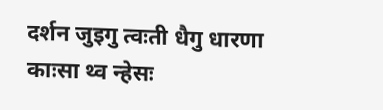दर्शन जुइगु त्वःती धैगु धारणा काःसा थ्व न्हेसः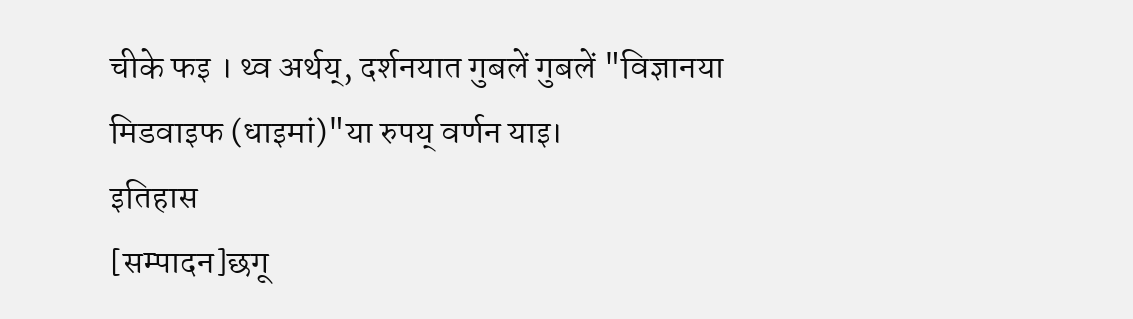चीके फइ । थ्व अर्थय्, दर्शनयात गुबलें गुबलें "विज्ञानया मिडवाइफ (धाइमां)"या रुपय् वर्णन याइ।
इतिहास
[सम्पादन]छगू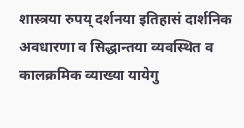शास्त्रया रुपय् दर्शनया इतिहासं दार्शनिक अवधारणा व सिद्धान्तया व्यवस्थित व कालक्रमिक व्याख्या यायेगु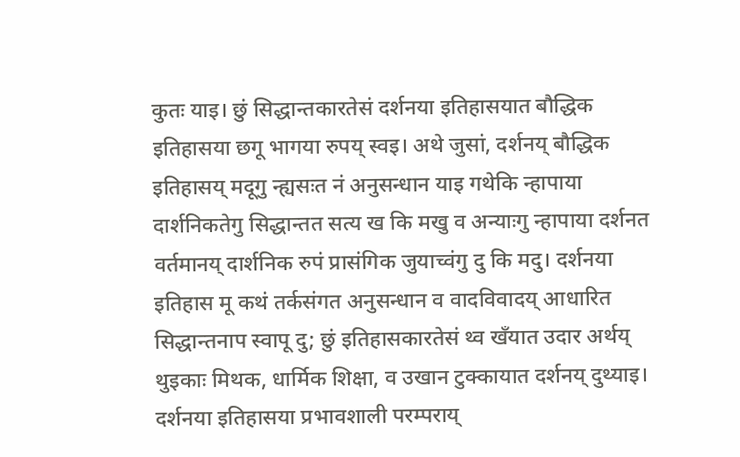कुतः याइ। छुं सिद्धान्तकारतेसं दर्शनया इतिहासयात बौद्धिक इतिहासया छगू भागया रुपय् स्वइ। अथे जुसां, दर्शनय् बौद्धिक इतिहासय् मदूगु न्ह्यसःत नं अनुसन्धान याइ गथेकि न्हापाया दार्शनिकतेगु सिद्धान्तत सत्य ख कि मखु व अन्याःगु न्हापाया दर्शनत वर्तमानय् दार्शनिक रुपं प्रासंगिक जुयाच्वंगु दु कि मदु। दर्शनया इतिहास मू कथं तर्कसंगत अनुसन्धान व वादविवादय् आधारित सिद्धान्तनाप स्वापू दु; छुं इतिहासकारतेसं थ्व खँयात उदार अर्थय् थुइकाः मिथक, धार्मिक शिक्षा, व उखान टुक्कायात दर्शनय् दुथ्याइ।
दर्शनया इतिहासया प्रभावशाली परम्पराय्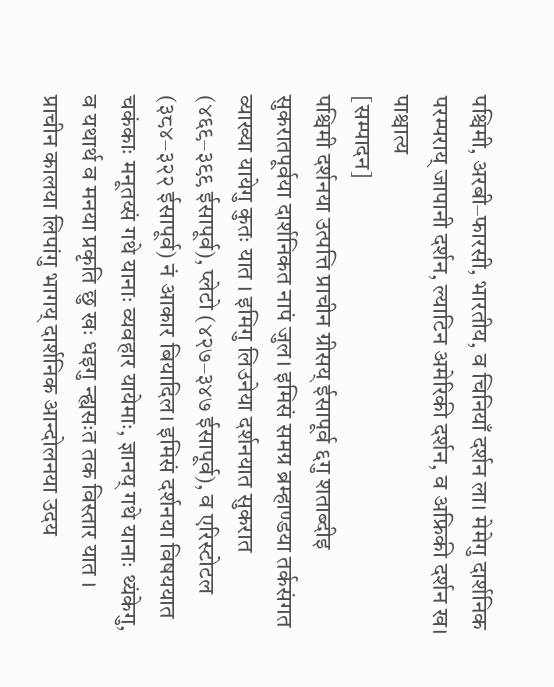पश्चिमी, अरबी–फारसी, भारतीय, व चिनियाँ दर्शन ला। मेमेगु दार्शनिक परम्पराय् जापानी दर्शन, ल्याटिन अमेरिकी दर्शन, व अफ्रिकी दर्शन ख।
पाश्चात्य
[सम्पादन]
पश्चिमी दर्शनया उत्पत्ति प्राचीन ग्रीसय् ईसापूर्व ६गु शताब्दीइ सुकरातपूर्वया दार्शनिकत नापं जुल। इमिसं समग्र ब्रम्हाण्डया तर्कसंगत व्याख्या यायेगु कुतः यात । इमिगु लिउनेया दर्शनयात सुकरात (४६९–३९९ ईसापूर्व), प्लेटो (४२७–३४७ ईसापूर्व), व एरिस्टोटल (३८४–३२२ ईसापूर्व) नं आकार बियादिल। इमिसं दर्शनया विषययात चकंकाः मनूतय्सं गथे यानाः व्यवहार यायेमाः, ज्ञानय् गथे यानाः थ्यंकेगु, व यथार्थ व मनया प्रकृति छु खः धइगु न्ह्यसःत तक विस्तार यात । प्राचीन कालया लिपांगु भागय् दार्शनिक आन्दोलनया उदय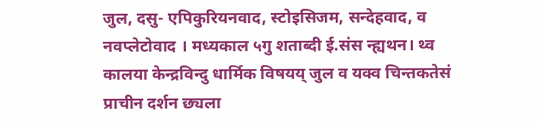जुल, दसु- एपिकुरियनवाद, स्टोइसिजम, सन्देहवाद, व नवप्लेटोवाद । मध्यकाल ५गु शताब्दी ई.संस न्ह्यथन। थ्व कालया केन्द्रविन्दु धार्मिक विषयय् जुल व यक्व चिन्तकतेसं प्राचीन दर्शन छ्यला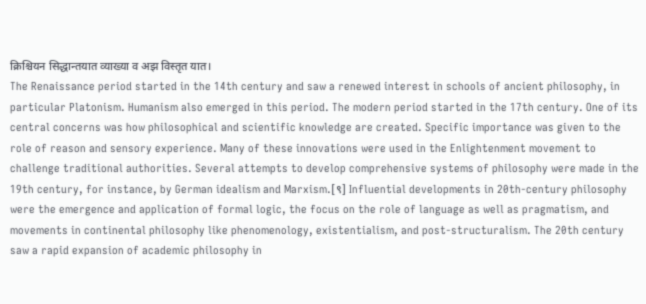क्रिश्चियन सिद्धान्तयात व्याख्या व अझ विस्तृत यात।
The Renaissance period started in the 14th century and saw a renewed interest in schools of ancient philosophy, in particular Platonism. Humanism also emerged in this period. The modern period started in the 17th century. One of its central concerns was how philosophical and scientific knowledge are created. Specific importance was given to the role of reason and sensory experience. Many of these innovations were used in the Enlightenment movement to challenge traditional authorities. Several attempts to develop comprehensive systems of philosophy were made in the 19th century, for instance, by German idealism and Marxism.[९] Influential developments in 20th-century philosophy were the emergence and application of formal logic, the focus on the role of language as well as pragmatism, and movements in continental philosophy like phenomenology, existentialism, and post-structuralism. The 20th century saw a rapid expansion of academic philosophy in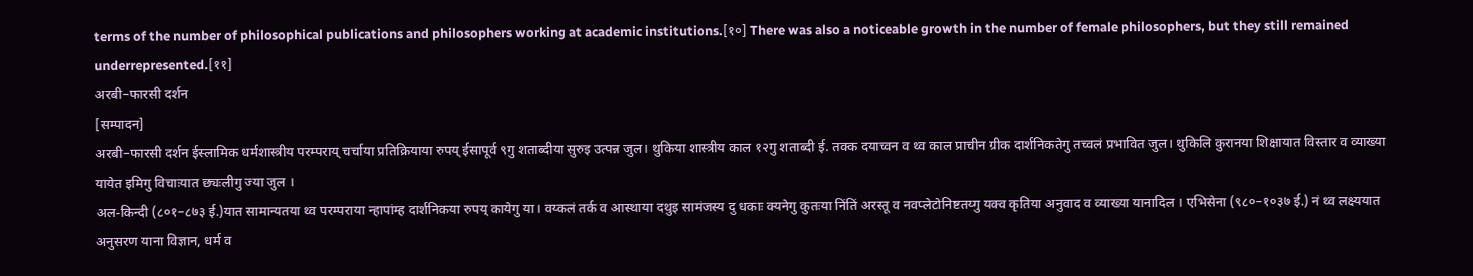terms of the number of philosophical publications and philosophers working at academic institutions.[१०] There was also a noticeable growth in the number of female philosophers, but they still remained underrepresented.[११]
अरबी–फारसी दर्शन
[सम्पादन]
अरबी–फारसी दर्शन ईस्लामिक धर्मशास्त्रीय परम्पराय् चर्चाया प्रतिक्रियाया रुपय् ईसापूर्व ९गु शताब्दीया सुरुइ उत्पन्न जुल। थुकिया शास्त्रीय काल १२गु शताब्दी ई. तक्क दयाच्वन व थ्व काल प्राचीन ग्रीक दार्शनिकतेगु तच्वलं प्रभावित जुल। थुकिलि कुरानया शिक्षायात विस्तार व व्याख्या यायेत इमिगु विचाःयात छ्यःलीगु ज्या जुल ।
अल-किन्दी (८०१–८७३ ई.)यात सामान्यतया थ्व परम्पराया न्हापांम्ह दार्शनिकया रुपय् कायेगु या। वय्कलं तर्क व आस्थाया दथुइ सामंजस्य दु धकाः क्यनेगु कुतःया निंतिं अरस्तू व नवप्लेटोनिष्टतय्गु यक्व कृतिया अनुवाद व व्याख्या यानादिल । एभिसेना (९८०–१०३७ ई.) नं थ्व लक्ष्ययात अनुसरण याना विज्ञान, धर्म व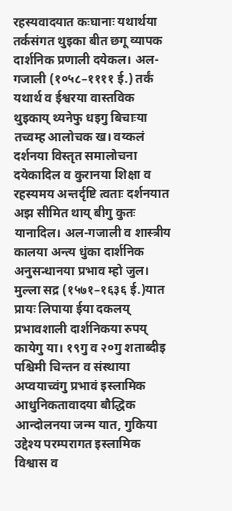रहस्यवादयात कःघानाः यथार्थया तर्कसंगत थुइका बीत छगू व्यापक दार्शनिक प्रणाली दयेकल। अल-गजाली (१०५८–११११ ई.) तर्कं यथार्थ व ईश्वरया वास्तविक थुइकाय् थ्यनेफु धइगु बिचाःया तच्वम्ह आलोचक ख। वय्कलं दर्शनया विस्तृत समालोचना दयेकादिल व कुरानया शिक्षा व रहस्यमय अन्तर्दृष्टि त्वताः दर्शनयात अझ सीमित थाय् बीगु कुतः यानादिल। अल-गजाली व शास्त्रीय कालया अन्त्य धुंका दार्शनिक अनुसन्धानया प्रभाव म्हो जुल। मुल्ला सद्र (१५७१–१६३६ ई.)यात प्रायः लिपाया ईया दकलय् प्रभावशाली दार्शनिकया रुपय् कायेगु या। १९गु व २०गु शताब्दीइ पश्चिमी चिन्तन व संस्थाया अप्वयाच्वंगु प्रभावं इस्लामिक आधुनिकतावादया बौद्धिक आन्दोलनया जन्म यात, गुकिया उद्देश्य परम्परागत इस्लामिक विश्वास व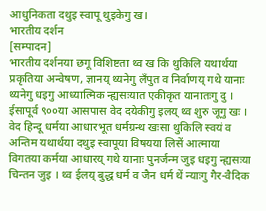आधुनिकता दथुइ स्वापू थुइकेगु ख।
भारतीय दर्शन
[सम्पादन]
भारतीय दर्शनया छगू विशिष्टता थ्व ख कि थुकिलि यथार्थया प्रकृतिया अन्वेषण, ज्ञानय् थ्यनेगु लँपुत व निर्वाणय् गथे यानाः थ्यनेगु धइगु आध्यात्मिक न्ह्यसःयात एकीकृत यानातःगु दु । ईसापूर्व ९००या आसपास वेद दयेकीगु इलय् थ्व शुरु जूगु खः । वेद हिन्दू धर्मया आधारभूत धर्मग्रन्थ खःसा थुकिलि स्वयं व अन्तिम यथार्थया दथुइ स्वापूया विषयया लिसें आत्माया विगतया कर्मया आधारय् गथे यानाः पुनर्जन्म जुइ धइगु न्ह्यसःया चिन्तन जुइ । थ्व ईलय् बुद्ध धर्म व जैन धर्म थें न्याःगु गैर-वैदिक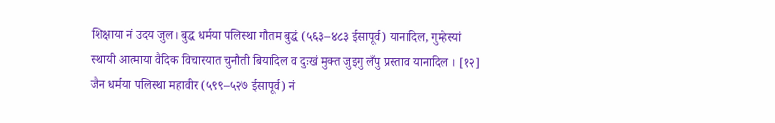शिक्षाया नं उदय जुल। बुद्ध धर्मया पलिस्था गौतम बुद्धं (५६३–४८३ ईसापूर्व) यानादिल, गुम्हेस्यां स्थायी आत्माया वैदिक विचारयात चुनौती बियादिल व दुःखं मुक्त जुइगु लँपु प्रस्ताव यानादिल । [१२] जैन धर्मया पलिस्था महावीर (५९९–५२७ ईसापूर्व) नं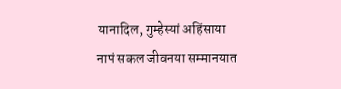यानादिल, गुम्हेस्यां अहिंसाया नापं सकल जीवनया सम्मानयात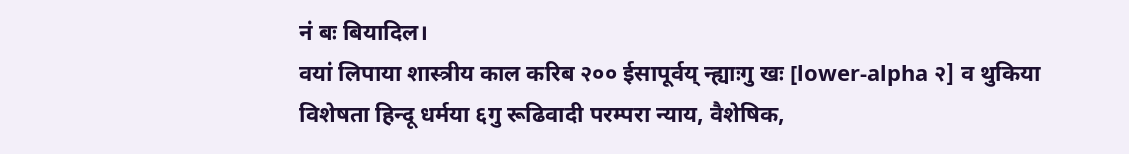नं बः बियादिल।
वयां लिपाया शास्त्रीय काल करिब २०० ईसापूर्वय् न्ह्याःगु खः [lower-alpha २] व थुकिया विशेषता हिन्दू धर्मया ६गु रूढिवादी परम्परा न्याय, वैशेषिक,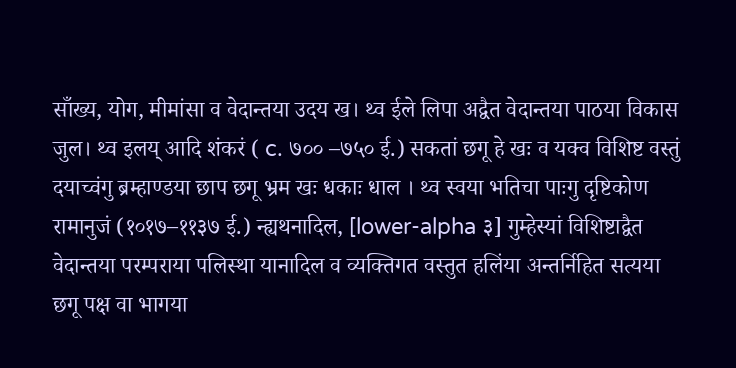साँख्य, योग, मीमांसा व वेदान्तया उदय ख। थ्व ईले लिपा अद्वैत वेदान्तया पाठया विकास जुल। थ्व इलय् आदि शंकरं ( c. ७०० –७५० ई.) सकतां छगू हे खः व यक्व विशिष्ट वस्तुं दयाच्वंगु ब्रम्हाण्डया छाप छगू भ्रम खः धकाः धाल । थ्व स्वया भतिचा पाःगु दृष्टिकोण रामानुजं (१०१७–११३७ ई.) न्ह्यथनादिल, [lower-alpha ३] गुम्हेस्यां विशिष्टाद्वैत वेदान्तया परम्पराया पलिस्था यानादिल व व्यक्तिगत वस्तुत हलिंया अन्तर्निहित सत्यया छगू पक्ष वा भागया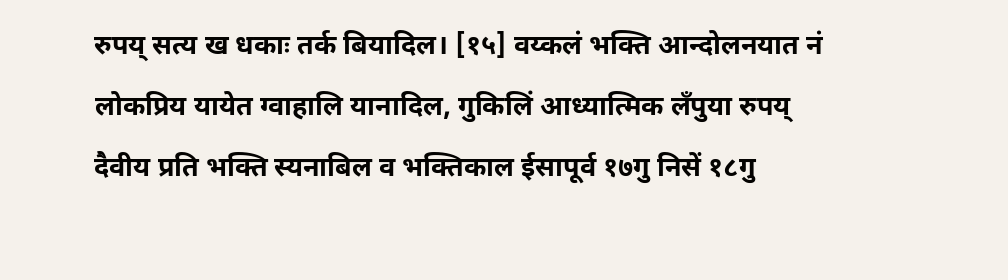रुपय् सत्य ख धकाः तर्क बियादिल। [१५] वय्कलं भक्ति आन्दोलनयात नं लोकप्रिय यायेत ग्वाहालि यानादिल, गुकिलिं आध्यात्मिक लँपुया रुपय् दैवीय प्रति भक्ति स्यनाबिल व भक्तिकाल ईसापूर्व १७गु निसें १८गु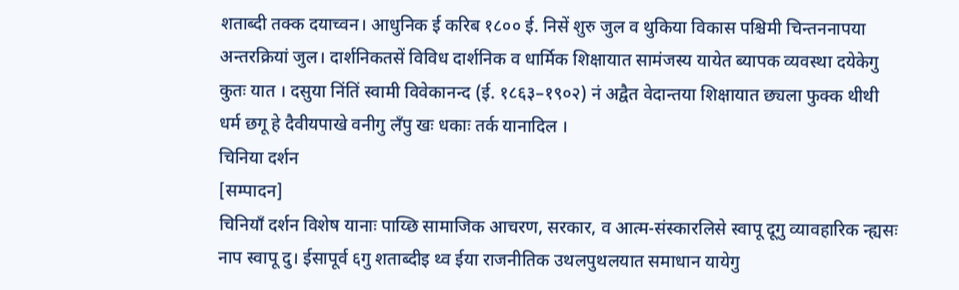शताब्दी तक्क दयाच्वन। आधुनिक ई करिब १८०० ई. निसें शुरु जुल व थुकिया विकास पश्चिमी चिन्तननापया अन्तरक्रियां जुल। दार्शनिकतसें विविध दार्शनिक व धार्मिक शिक्षायात सामंजस्य यायेत ब्यापक व्यवस्था दयेकेगु कुतः यात । दसुया निंतिं स्वामी विवेकानन्द (ई. १८६३–१९०२) नं अद्वैत वेदान्तया शिक्षायात छ्यला फुक्क थीथी धर्म छगू हे दैवीयपाखे वनीगु लँपु खः धकाः तर्क यानादिल ।
चिनिया दर्शन
[सम्पादन]
चिनियाँ दर्शन विशेष यानाः पाय्छि सामाजिक आचरण, सरकार, व आत्म-संस्कारलिसे स्वापू दूगु व्यावहारिक न्ह्यसः नाप स्वापू दु। ईसापूर्व ६गु शताब्दीइ थ्व ईया राजनीतिक उथलपुथलयात समाधान यायेगु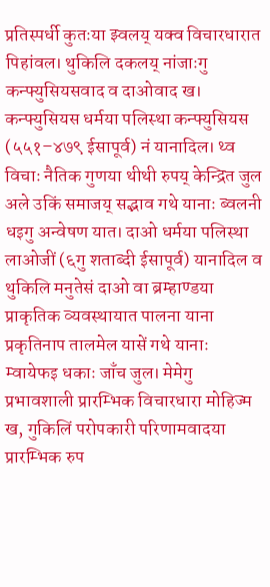प्रतिस्पर्धी कुतःया झ्वलय् यक्व विचारधारात पिहांवल। थुकिलि दकलय् नांजाःगु कन्फ्युसियसवाद व दाओवाद ख। कन्फ्युसियस धर्मया पलिस्था कन्फ्युसियस (५५१–४७९ ईसापूर्व) नं यानादिल। थ्व विचाः नैतिक गुणया थीथी रुपय् केन्द्रित जुल अले उकिं समाजय् सद्भाव गथे यानाः ब्वलनी धइगु अन्वेषण यात। दाओ धर्मया पलिस्था लाओजीं (६गु शताब्दी ईसापूर्व) यानादिल व थुकिलि मनुतेसं दाओ वा ब्रम्हाण्डया प्राकृतिक व्यवस्थायात पालना याना प्रकृतिनाप तालमेल यासें गथे यानाः म्वायेफइ धकाः जाँच जुल। मेमेगु प्रभावशाली प्रारम्भिक विचारधारा मोहिज्म ख, गुकिलिं परोपकारी परिणामवादया प्रारम्भिक रुप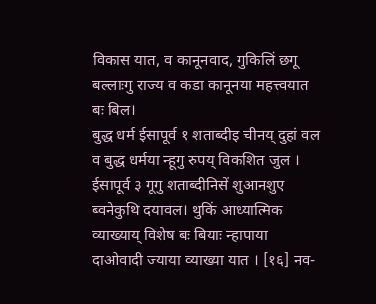विकास यात, व कानूनवाद, गुकिलिं छगू बल्लाःगु राज्य व कडा कानूनया महत्त्वयात बः बिल।
बुद्ध धर्म ईसापूर्व १ शताब्दीइ चीनय् दुहां वल व बुद्ध धर्मया न्हूगु रुपय् विकशित जुल । ईसापूर्व ३ गूगु शताब्दीनिसें शुआनशुए ब्वनेकुथि दयावल। थुकिं आध्यात्मिक व्याख्याय् विशेष बः बियाः न्हापाया दाओवादी ज्याया व्याख्या यात । [१६] नव-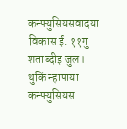कन्फ्युसियसवादया विकास ई. ११गु शताब्दीइ जुल। थुकिं न्हापाया कन्फ्युसियस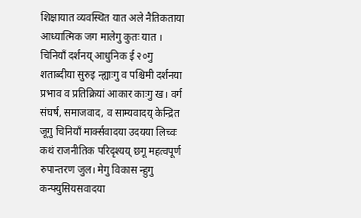शिक्षायात व्यवस्थित यात अले नैतिकताया आध्यात्मिक जग मालेगु कुतः यात । चिनियाँ दर्शनय् आधुनिक ई २०गु शताब्दीया सुरुइ न्ह्याःगु व पश्चिमी दर्शनया प्रभाव व प्रतिक्रियां आकार काःगु ख। वर्ग संघर्ष, समाजवाद, व साम्यवादय् केन्द्रित जूगु चिनियाँ मार्क्सवादया उदयया लिच्वः कथं राजनीतिक परिदृश्यय् छगू महत्वपूर्ण रुपान्तरण जुल। मेगु विकास न्हुगु कन्फ्युसियसवादया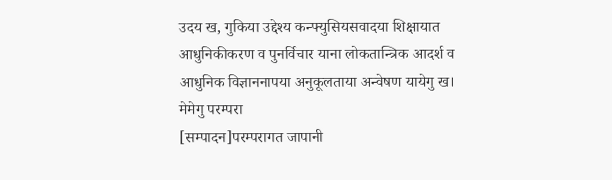उदय ख, गुकिया उद्देश्य कन्फ्युसियसवादया शिक्षायात आधुनिकीकरण व पुनर्विचार याना लोकतान्त्रिक आदर्श व आधुनिक विज्ञाननापया अनुकूलताया अन्वेषण यायेगु ख।
मेमेगु परम्परा
[सम्पादन]परम्परागत जापानी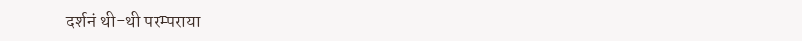दर्शनं थी-थी परम्पराया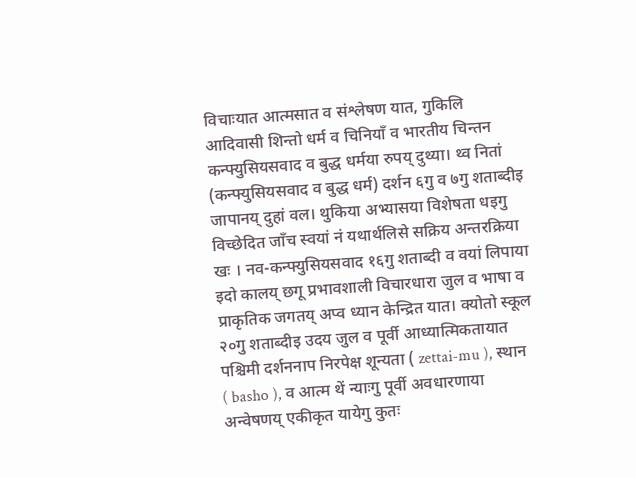विचाःयात आत्मसात व संश्लेषण यात, गुकिलि आदिवासी शिन्तो धर्म व चिनियाँ व भारतीय चिन्तन कन्फ्युसियसवाद व बुद्ध धर्मया रुपय् दुथ्या। थ्व नितां (कन्फ्युसियसवाद व बुद्ध धर्म) दर्शन ६गु व ७गु शताब्दीइ जापानय् दुहां वल। थुकिया अभ्यासया विशेषता धइगु विच्छेदित जाँच स्वयां नं यथार्थलिसे सक्रिय अन्तरक्रिया खः । नव-कन्फ्युसियसवाद १६गु शताब्दी व वयां लिपाया इदो कालय् छगू प्रभावशाली विचारधारा जुल व भाषा व प्राकृतिक जगतय् अप्व ध्यान केन्द्रित यात। क्योतो स्कूल २०गु शताब्दीइ उदय जुल व पूर्वी आध्यात्मिकतायात पश्चिमी दर्शननाप निरपेक्ष शून्यता ( zettai-mu ), स्थान ( basho ), व आत्म थें न्याःगु पूर्वी अवधारणाया अन्वेषणय् एकीकृत यायेगु कुतः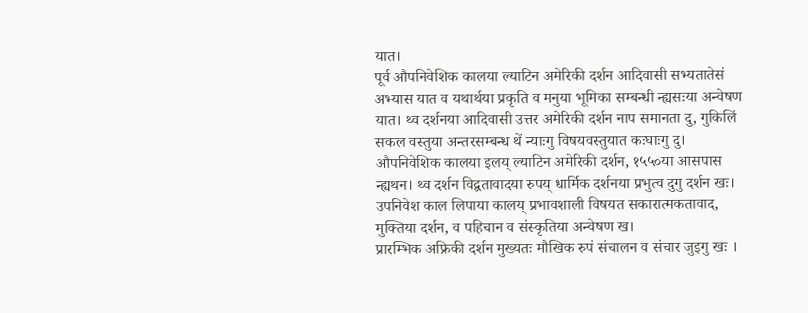यात।
पूर्व औपनिवेशिक कालया ल्याटिन अमेरिकी दर्शन आदिवासी सभ्यतातेसं अभ्यास यात व यथार्थया प्रकृति व मनुया भूमिका सम्बन्धी न्ह्यसःया अन्वेषण यात। थ्व दर्शनया आदिवासी उत्तर अमेरिकी दर्शन नाप समानता दु, गुकिलिं सकल वस्तुया अन्तरसम्बन्ध थें न्याःगु विषयवस्तुयात कःघाःगु दु। औपनिवेशिक कालया इलय् ल्याटिन अमेरिकी दर्शन, १५५०या आसपास न्ह्यथन। थ्व दर्शन विद्वतावादया रुपय् धार्मिक दर्शनया प्रभुत्व दुगु दर्शन खः। उपनिवेश काल लिपाया कालय् प्रभावशाली विषयत सकारात्मकतावाद, मुक्तिया दर्शन, व पहिचान व संस्कृतिया अन्वेषण ख।
प्रारम्भिक अफ्रिकी दर्शन मुख्यतः मौखिक रुपं संचालन व संचार जुइगु खः ।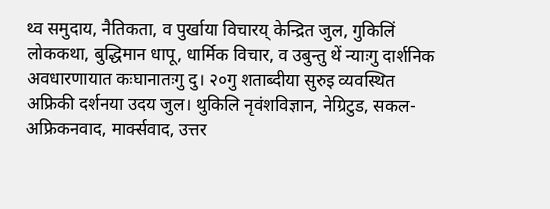थ्व समुदाय, नैतिकता, व पुर्खाया विचारय् केन्द्रित जुल, गुकिलिं लोककथा, बुद्धिमान धापू, धार्मिक विचार, व उबुन्तु थें न्याःगु दार्शनिक अवधारणायात कःघानातःगु दु। २०गु शताब्दीया सुरुइ व्यवस्थित अफ्रिकी दर्शनया उदय जुल। थुकिलि नृवंशविज्ञान, नेग्रिटुड, सकल-अफ्रिकनवाद, मार्क्सवाद, उत्तर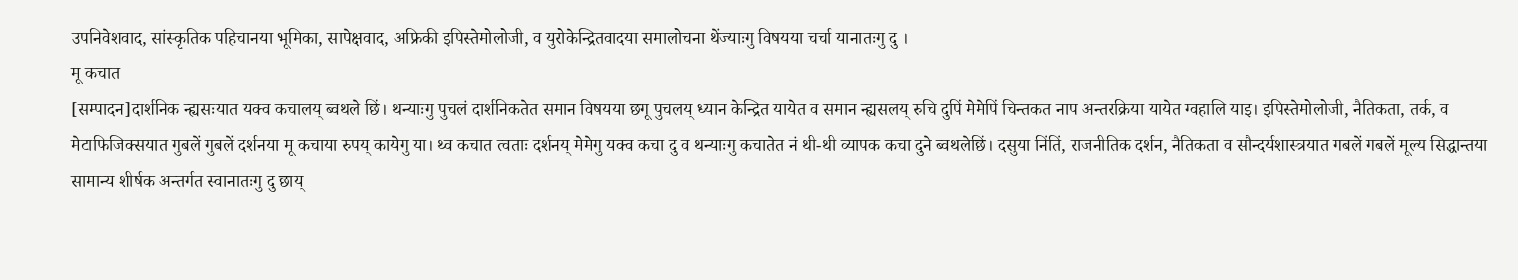उपनिवेशवाद, सांस्कृतिक पहिचानया भूमिका, सापेक्षवाद, अफ्रिकी इपिस्तेमोलोजी, व युरोकेन्द्रितवादया समालोचना थेंज्याःगु विषयया चर्चा यानातःगु दु ।
मू कचात
[सम्पादन]दार्शनिक न्ह्यसःयात यक्व कचालय् ब्वथले छिं। थन्याःगु पुचलं दार्शनिकतेत समान विषयया छगू पुचलय् ध्यान केन्द्रित यायेत व समान न्ह्यसलय् रुचि दुपिं मेमेपिं चिन्तकत नाप अन्तरक्रिया यायेत ग्वहालि याइ। इपिस्तेमोलोजी, नैतिकता, तर्क, व मेटाफिजिक्सयात गुबलें गुबलें दर्शनया मू कचाया रुपय् कायेगु या। थ्व कचात त्वताः दर्शनय् मेमेगु यक्व कचा दु व थन्याःगु कचातेत नं थी-थी व्यापक कचा दुने ब्वथलेछिं। दसुया निंतिं, राजनीतिक दर्शन, नैतिकता व सौन्दर्यशास्त्रयात गबलें गबलें मूल्य सिद्धान्तया सामान्य शीर्षक अन्तर्गत स्वानातःगु दु छाय्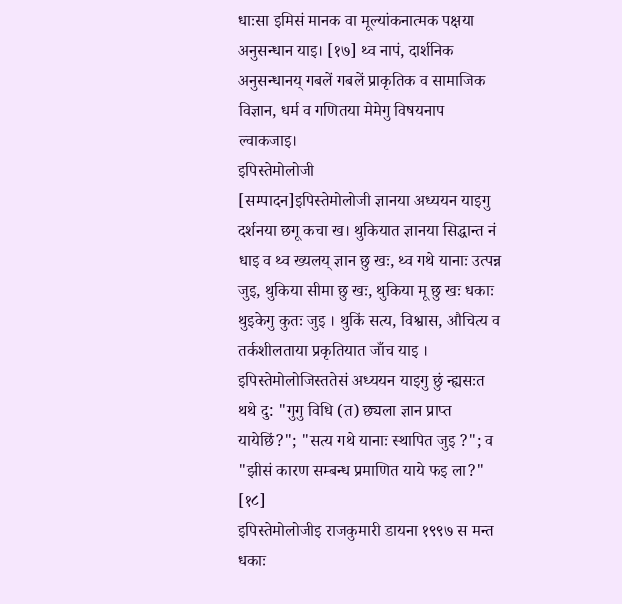धाःसा इमिसं मानक वा मूल्यांकनात्मक पक्षया अनुसन्धान याइ। [१७] थ्व नापं, दार्शनिक अनुसन्धानय् गबलें गबलें प्राकृतिक व सामाजिक विज्ञान, धर्म व गणितया मेमेगु विषयनाप ल्वाकजाइ।
इपिस्तेमोलोजी
[सम्पादन]इपिस्तेमोलोजी ज्ञानया अध्ययन याइगु दर्शनया छगू कचा ख। थुकियात ज्ञानया सिद्धान्त नं धाइ व थ्व ख्यलय् ज्ञान छु खः, थ्व गथे यानाः उत्पन्न जुइ, थुकिया सीमा छु खः, थुकिया मू छु खः धकाः थुइकेगु कुतः जुइ । थुकिं सत्य, विश्वास, औचित्य व तर्कशीलताया प्रकृतियात जाँच याइ । इपिस्तेमोलोजिस्ततेसं अध्ययन याइगु छुं न्ह्यसःत थथे दु: "गुगु विधि (त) छ्यला ज्ञान प्राप्त यायेछिं?"; "सत्य गथे यानाः स्थापित जुइ ?"; व "झीसं कारण सम्बन्ध प्रमाणित याये फइ ला?" [१८]
इपिस्तेमोलोजीइ राजकुमारी डायना १९९७ स मन्त धकाः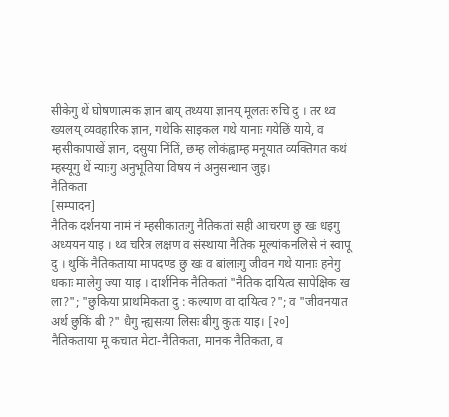सीकेगु थें घोषणात्मक ज्ञान बाय् तथ्यया ज्ञानय् मूलतः रुचि दु । तर थ्व ख्यलय् व्यवहारिक ज्ञान, गथेकि साइकल गथे यानाः गयेछिं याये, व म्हसीकापाखें ज्ञान, दसुया निंतिं, छम्ह लोकंह्वाम्ह मनूयात व्यक्तिगत कथं म्हस्यूगु थें न्याःगु अनुभूतिया विषय नं अनुसन्धान जुइ।
नैतिकता
[सम्पादन]
नैतिक दर्शनया नामं नं म्हसीकातःगु नैतिकतां सही आचरण छु खः धइगु अध्ययन याइ । थ्व चरित्र लक्षण व संस्थाया नैतिक मूल्यांकनलिसे नं स्वापू दु । थुकिं नैतिकताया मापदण्ड छु खः व बांलाःगु जीवन गथे यानाः हनेगु धकाः मालेगु ज्या याइ । दार्शनिक नैतिकतां "नैतिक दायित्व सापेक्षिक ख ला?"; "छुकिया प्राथमिकता दु : कल्याण वा दायित्व ?"; व "जीवनयात अर्थ छुकिं बी ?" धैगु न्ह्यसःया लिसः बीगु कुतः याइ। [२०]
नैतिकताया मू कचात मेटा-नैतिकता, मानक नैतिकता, व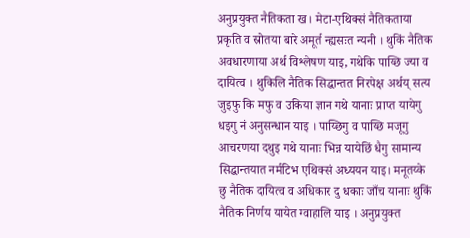अनुप्रयुक्त नैतिकता ख। मेटा-एथिक्सं नैतिकताया प्रकृति व स्रोतया बारे अमूर्त न्ह्यसःत न्यनी । थुकिं नैतिक अवधारणाया अर्थ विश्लेषण याइ, गथेकि पाय्छि ज्या व दायित्व । थुकिलि नैतिक सिद्धान्तत निरपेक्ष अर्थय् सत्य जुइफु कि मफु व उकिया ज्ञान गथे यानाः प्राप्त यायेगु धइगु नं अनुसन्धान याइ । पाय्छिगु व पाय्छि मजूगु आचरणया दथुइ गथे यानाः भिन्न यायेछिं धैगु सामान्य सिद्धान्तयात नर्मटिभ एथिक्सं अध्ययन याइ। मनूतय्के छु नैतिक दायित्व व अधिकार दु धकाः जाँच यानाः थुकिं नैतिक निर्णय यायेत ग्वाहालि याइ । अनुप्रयुक्त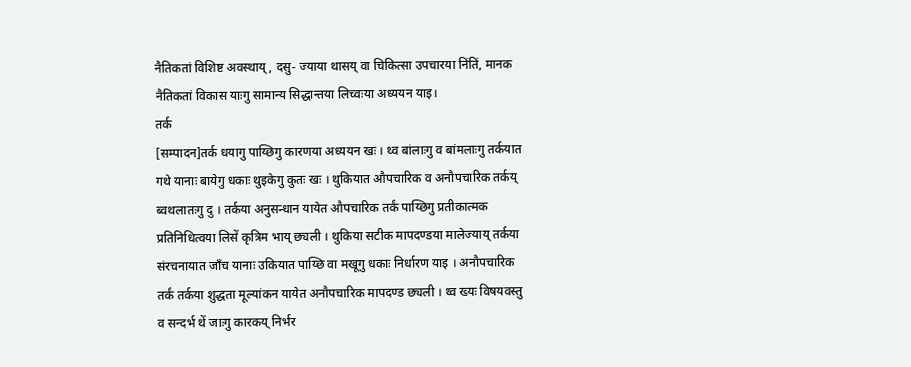नैतिकतां विशिष्ट अवस्थाय्, दसु- ज्याया थासय् वा चिकित्सा उपचारया निंतिं, मानक नैतिकतां विकास याःगु सामान्य सिद्धान्तया लिच्वःया अध्ययन याइ।
तर्क
[सम्पादन]तर्क धयागु पाय्छिगु कारणया अध्ययन खः । थ्व बांलाःगु व बांमलाःगु तर्कयात गथे यानाः बायेगु धकाः थुइकेगु कुतः खः । थुकियात औपचारिक व अनौपचारिक तर्कय् ब्वथलातःगु दु । तर्कया अनुसन्धान यायेत औपचारिक तर्कं पाय्छिगु प्रतीकात्मक प्रतिनिधित्वया लिसें कृत्रिम भाय् छ्यली । थुकिया सटीक मापदण्डया मालेज्याय् तर्कया संरचनायात जाँच यानाः उकियात पाय्छि वा मखूगु धकाः निर्धारण याइ । अनौपचारिक तर्कं तर्कया शुद्धता मूल्यांकन यायेत अनौपचारिक मापदण्ड छ्यली । थ्व ख्यः विषयवस्तु व सन्दर्भ थें जाःगु कारकय् निर्भर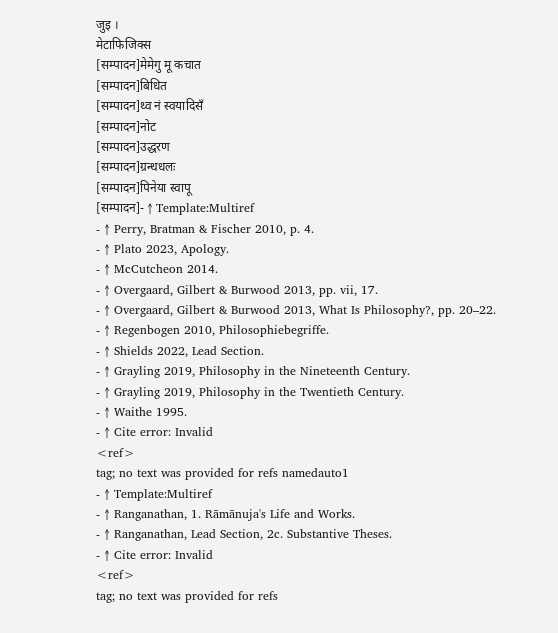जुइ ।
मेटाफिजिक्स
[सम्पादन]मेमेगु मू कचात
[सम्पादन]बिधित
[सम्पादन]थ्व नं स्वयादिसँ
[सम्पादन]नोट
[सम्पादन]उद्धरण
[सम्पादन]ग्रन्थधलः
[सम्पादन]पिनेया स्वापू
[सम्पादन]- ↑ Template:Multiref
- ↑ Perry, Bratman & Fischer 2010, p. 4.
- ↑ Plato 2023, Apology.
- ↑ McCutcheon 2014.
- ↑ Overgaard, Gilbert & Burwood 2013, pp. vii, 17.
- ↑ Overgaard, Gilbert & Burwood 2013, What Is Philosophy?, pp. 20–22.
- ↑ Regenbogen 2010, Philosophiebegriffe.
- ↑ Shields 2022, Lead Section.
- ↑ Grayling 2019, Philosophy in the Nineteenth Century.
- ↑ Grayling 2019, Philosophy in the Twentieth Century.
- ↑ Waithe 1995.
- ↑ Cite error: Invalid
<ref>
tag; no text was provided for refs namedauto1
- ↑ Template:Multiref
- ↑ Ranganathan, 1. Rāmānuja's Life and Works.
- ↑ Ranganathan, Lead Section, 2c. Substantive Theses.
- ↑ Cite error: Invalid
<ref>
tag; no text was provided for refs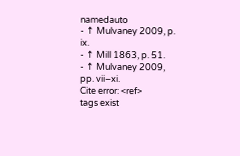namedauto
- ↑ Mulvaney 2009, p. ix.
- ↑ Mill 1863, p. 51.
- ↑ Mulvaney 2009, pp. vii–xi.
Cite error: <ref>
tags exist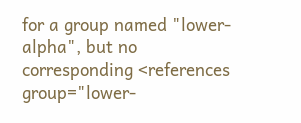for a group named "lower-alpha", but no corresponding <references group="lower-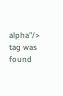alpha"/>
tag was found